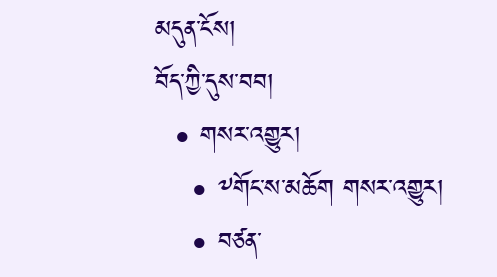མདུན་ངོས།
བོད་ཀྱི་དུས་བབ།
  • གསར་འགྱུར།
    • ༸གོང་ས་མཆོག གསར་འགྱུར།
    • བཙན་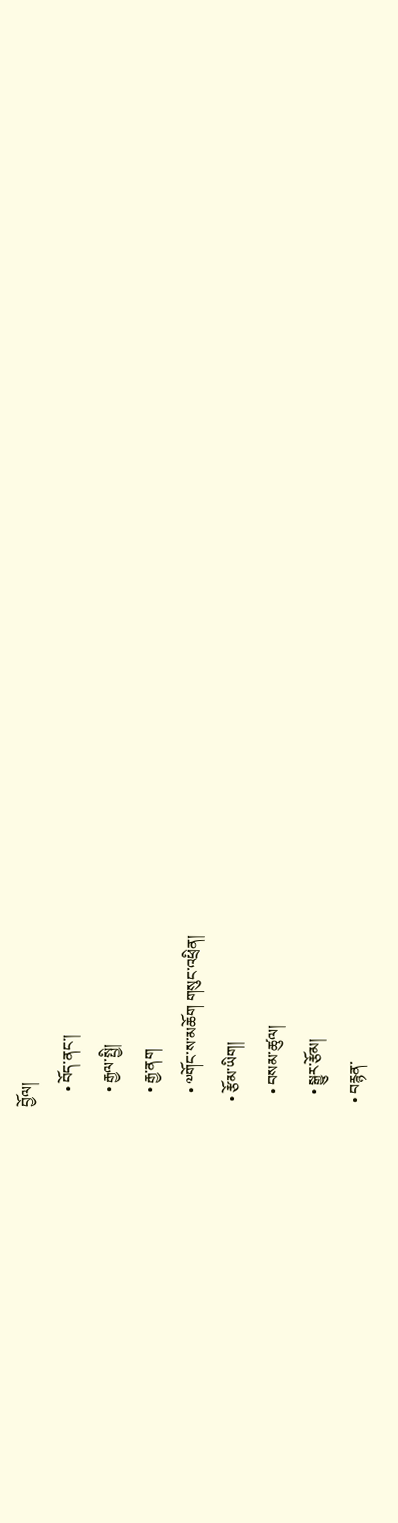བྱོལ།
    • བོད་ནང་།
    • རྒྱལ་སྤྱི།
    • རྒྱ་ནག
    • ༧གོང་ས་མཆོག གསུང་འཕྲིན།
  • རྩོམ་ཡིག།
    • བསམ་ཚུལ།
    • སྒྱུར་རྩོམ།
  • བརྙན་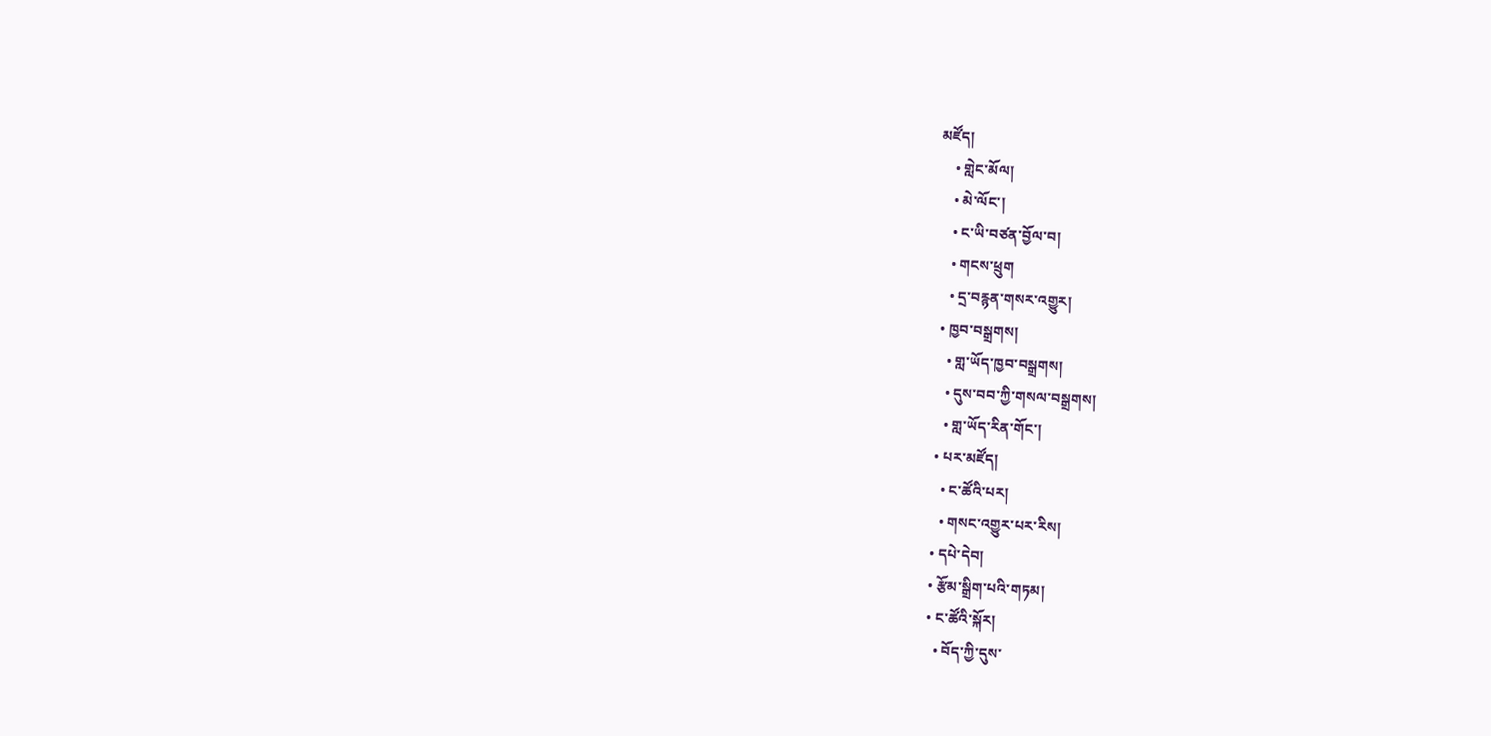མཛོད།
    • གླེང་མོལ།
    • མེ་ལོང་།
    • ང་ཡི་བཙན་བྱོལ་བ།
    • གངས་ཕྲུག
    • དྲ་བརྙན་གསར་འགྱུར།
  • ཁྱབ་བསྒྲགས།
    • གླ་ཡོད་ཁྱབ་བསྒྲགས།
    • དུས་བབ་ཀྱི་གསལ་བསྒྲགས།
    • གླ་ཡོད་རིན་གོང་།
  • པར་མཛོད།
    • ང་ཚོའི་པར།
    • གསང་འགྱུར་པར་རིས།
  • དཔེ་དེབ།
  • རྩོམ་སྒྲིག་པའི་གཏམ།
  • ང་ཚོའི་སྐོར།
    • བོད་ཀྱི་དུས་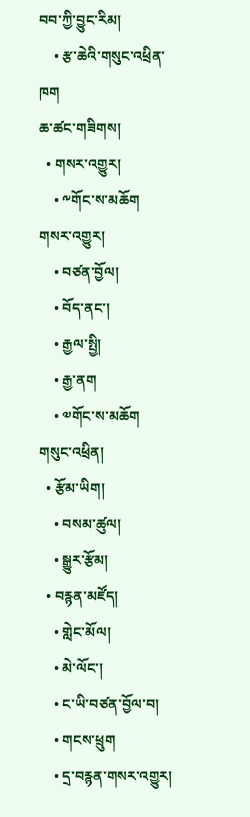བབ་ཀྱི་བྱུང་རིམ།
    • རྩ་ཆེའི་གསུང་འཕྲིན་ཁག
ཆ་ཚང་གཟིགས།
  • གསར་འགྱུར།
    • ༸གོང་ས་མཆོག གསར་འགྱུར།
    • བཙན་བྱོལ།
    • བོད་ནང་།
    • རྒྱལ་སྤྱི།
    • རྒྱ་ནག
    • ༧གོང་ས་མཆོག གསུང་འཕྲིན།
  • རྩོམ་ཡིག།
    • བསམ་ཚུལ།
    • སྒྱུར་རྩོམ།
  • བརྙན་མཛོད།
    • གླེང་མོལ།
    • མེ་ལོང་།
    • ང་ཡི་བཙན་བྱོལ་བ།
    • གངས་ཕྲུག
    • དྲ་བརྙན་གསར་འགྱུར།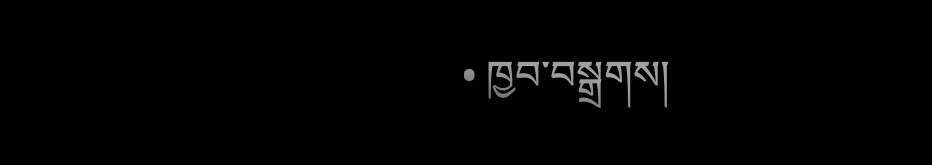• ཁྱབ་བསྒྲགས།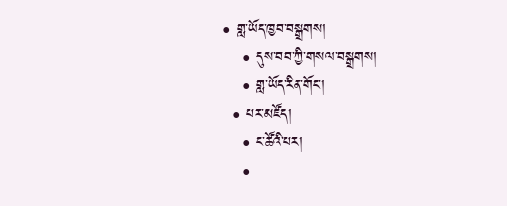• གླ་ཡོད་ཁྱབ་བསྒྲགས།
    • དུས་བབ་ཀྱི་གསལ་བསྒྲགས།
    • གླ་ཡོད་རིན་གོང་།
  • པར་མཛོད།
    • ང་ཚོའི་པར།
    •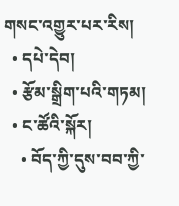གསང་འགྱུར་པར་རིས།
  • དཔེ་དེབ།
  • རྩོམ་སྒྲིག་པའི་གཏམ།
  • ང་ཚོའི་སྐོར།
    • བོད་ཀྱི་དུས་བབ་ཀྱི་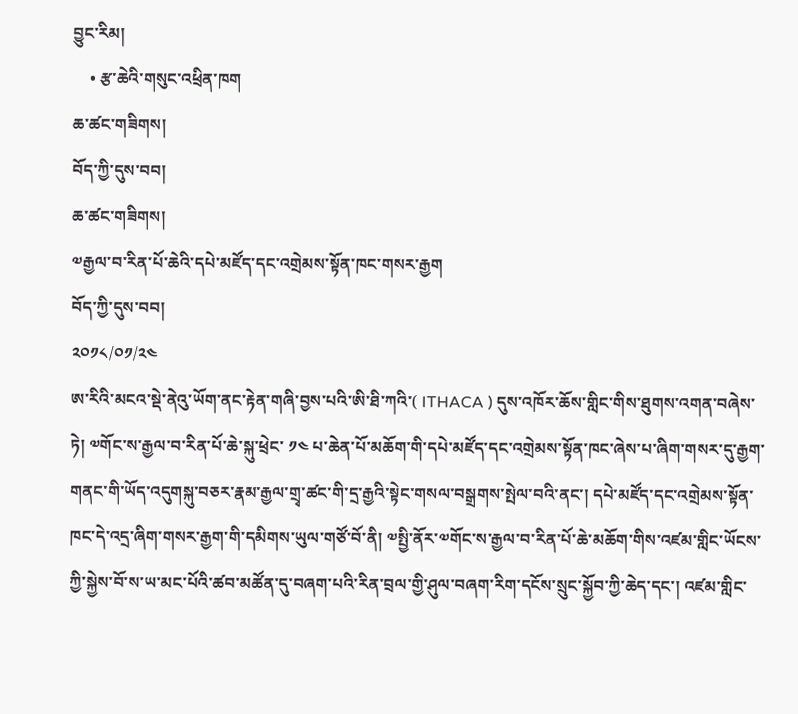བྱུང་རིམ།
    • རྩ་ཆེའི་གསུང་འཕྲིན་ཁག
ཆ་ཚང་གཟིགས།
བོད་ཀྱི་དུས་བབ།
ཆ་ཚང་གཟིགས།
༧རྒྱལ་བ་རིན་པོ་ཆེའི་དཔེ་མཛོད་དང་འགྲེམས་སྟོན་ཁང་གསར་རྒྱག
བོད་ཀྱི་དུས་བབ།
༢༠༡༨/༠༡/༢༤
ཨ་རིའི་མངའ་སྡེ་ནེའུ་ཡོག་ནང་རྟེན་གཞི་བྱས་པའི་ཨི་ཐི་ཀའི་( ITHACA ) དུས་འཁོར་ཆོས་གླིང་གིས་ཐུགས་འགན་བཞེས་ཏེ། ༧གོང་ས་རྒྱལ་བ་རིན་པོ་ཆེ་སྐུ་ཕྲེང་ ༡༤ པ་ཆེན་པོ་མཆོག་གི་དཔེ་མཛོད་དང་འགྲེམས་སྟོན་ཁང་ཞེས་པ་ཞིག་གསར་དུ་རྒྱག་གནང་གི་ཡོད་འདུགསྐུ་བཅར་རྣམ་རྒྱལ་གྲྭ་ཚང་གི་དྲ་རྒྱའི་སྟེང་གསལ་བསྒྲགས་སྤེལ་བའི་ནང་། དཔེ་མཛོད་དང་འགྲེམས་སྟོན་ཁང་དེ་འདྲ་ཞིག་གསར་རྒྱག་གི་དམིགས་ཡུལ་གཙོ་བོ་ནི། ༧སྤྱི་ནོར་༧གོང་ས་རྒྱལ་བ་རིན་པོ་ཆེ་མཆོག་གིས་འཛམ་གླིང་ཡོངས་ཀྱི་སྐྱེས་བོ་ས་ཡ་མང་པོའི་ཚབ་མཚོན་དུ་བཞག་པའི་རིན་བྲལ་གྱི་ཤུལ་བཞག་རིག་དངོས་སྲུང་སྐྱོབ་ཀྱི་ཆེད་དང་། འཛམ་གླིང་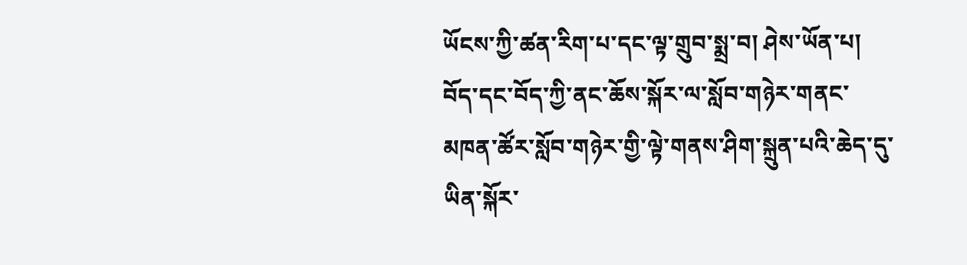ཡོངས་ཀྱི་ཚན་རིག་པ་དང་ལྟ་གྲུབ་སྨྲ་བ། ཤེས་ཡོན་པ། བོད་དང་བོད་ཀྱི་ནང་ཆོས་སྐོར་ལ་སློབ་གཉེར་གནང་མཁན་ཚོར་སློབ་གཉེར་གྱི་ལྟེ་གནས་ཤིག་སྐྲུན་པའི་ཆེད་དུ་ཡིན་སྐོར་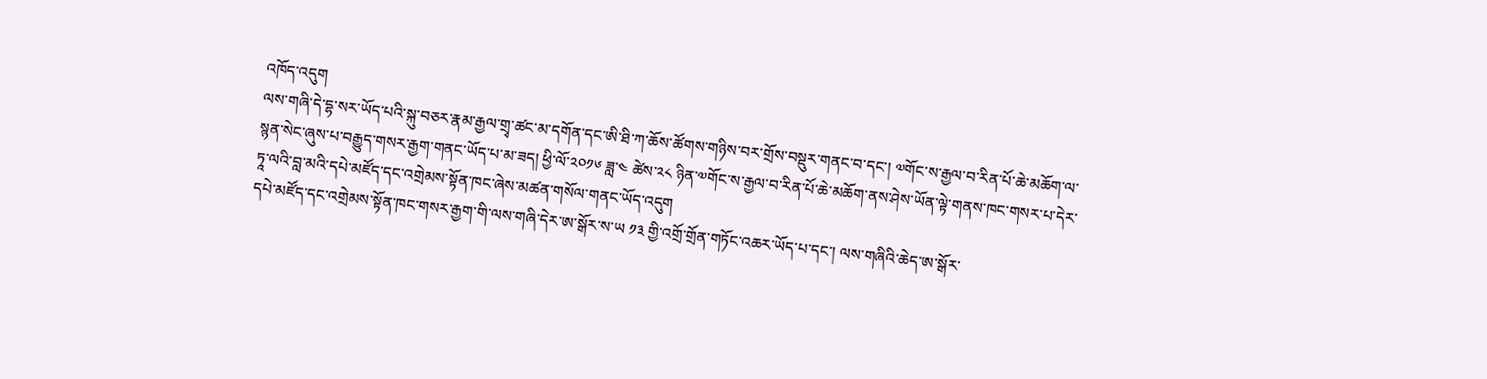འཁོད་འདུག
ལས་གཞི་དེ་དྷ་སར་ཡོད་པའི་སྐུ་བཅར་རྣམ་རྒྱལ་གྲྭ་ཚང་མ་དགོན་དང་ཨི་ཐི་ཀ་ཆོས་ཚོགས་གཉིས་བར་གྲོས་བསྡུར་གནང་བ་དང་། ༧གོང་ས་རྒྱལ་བ་རིན་པོ་ཆེ་མཆོག་ལ་སྙན་སེང་ཞུས་པ་བརྒྱུད་གསར་རྒྱག་གནང་ཡོད་པ་མ་ཟད། ཕྱི་ལོ་༢༠༡༦ ཟླ་༤ ཚེས་༢༨ ཉིན་༧གོང་ས་རྒྱལ་བ་རིན་པོ་ཆེ་མཆོག་ནས་ཤེས་ཡོན་ལྟེ་གནས་ཁང་གསར་པ་དེར་ཏཱ་ལའི་བླ་མའི་དཔེ་མཛོད་དང་འགྲེམས་སྟོན་ཁང་ཞེས་མཚན་གསོལ་གནང་ཡོད་འདུག
དཔེ་མཛོད་དང་འགྲེམས་སྟོན་ཁང་གསར་རྒྱག་གི་ལས་གཞི་དེར་ཨ་སྒོར་ས་ཡ ༡༣ གྱི་འགྲོ་གྲོན་གཏོང་འཆར་ཡོད་པ་དང་། ལས་གཞིའི་ཆེད་ཨ་སྒོར་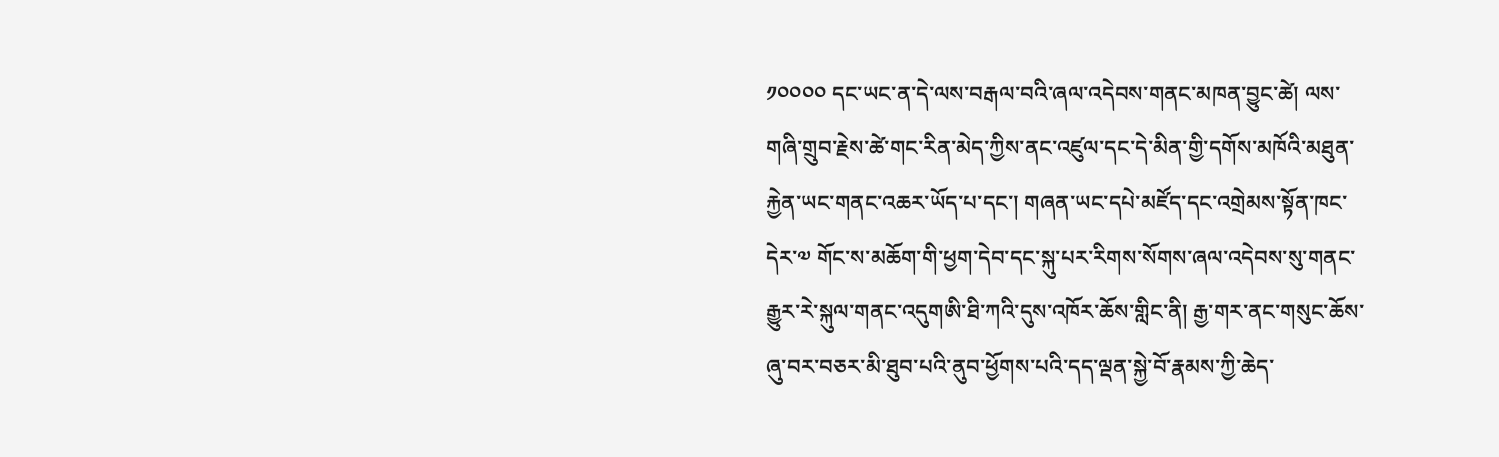༡༠༠༠༠ དང་ཡང་ན་དེ་ལས་བརྒལ་བའི་ཞལ་འདེབས་གནང་མཁན་བྱུང་ཚེ། ལས་གཞི་གྲུབ་རྗེས་ཚེ་གང་རིན་མེད་ཀྱིས་ནང་འཛུལ་དང་དེ་མིན་གྱི་དགོས་མཁོའི་མཐུན་རྐྱེན་ཡང་གནང་འཆར་ཡོད་པ་དང་། གཞན་ཡང་དཔེ་མཛོད་དང་འགྲེམས་སྟོན་ཁང་དེར་༧ གོང་ས་མཆོག་གི་ཕྱག་དེབ་དང་སྐུ་པར་རིགས་སོགས་ཞལ་འདེབས་སུ་གནང་རྒྱུར་རེ་སྐུལ་གནང་འདུགཨི་ཐི་ཀའི་དུས་འཁོར་ཆོས་གླིང་ནི། རྒྱ་གར་ནང་གསུང་ཆོས་ཞུ་བར་བཅར་མི་ཐུབ་པའི་ནུབ་ཕྱོགས་པའི་དད་ལྡན་སྐྱེ་བོ་རྣམས་ཀྱི་ཆེད་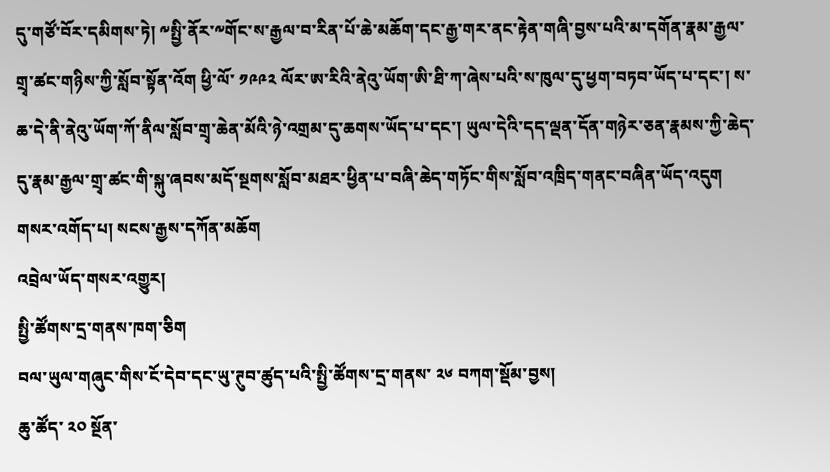དུ་གཙོ་བོར་དམིགས་ཏེ། ༸སྤྱི་ནོར་༸གོང་ས་རྒྱལ་བ་རིན་པོ་ཆེ་མཆོག་དང་རྒྱ་གར་ནང་རྟེན་གཞི་བྱས་པའི་མ་དགོན་རྣམ་རྒྱལ་གྲྭ་ཚང་གཉིས་ཀྱི་སློབ་སྟོན་འོག ཕྱི་ལོ་ ༡༩༩༢ ལོར་ཨ་རིའི་ནེའུ་ཡོག་ཨི་ཐི་ཀ་ཞེས་པའི་ས་ཁུལ་དུ་ཕྱག་བཏབ་ཡོད་པ་དང་། ས་ཆ་དེ་ནི་ནེའུ་ཡོག་ཀོ་ནིལ་སློབ་གྲྭ་ཆེན་མོའི་ཉེ་འགྲམ་དུ་ཆགས་ཡོད་པ་དང་། ཡུལ་དེའི་དད་ལྡན་དོན་གཉེར་ཅན་རྣམས་ཀྱི་ཆེད་དུ་རྣམ་རྒྱལ་གྲྭ་ཚང་གི་སྐུ་ཞབས་མདོ་སྔགས་སློབ་མཐར་ཕྱིན་པ་བཞི་ཆེད་གཏོང་གིས་སློབ་འཁྲིད་གནང་བཞིན་ཡོད་འདུག
གསར་འགོད་པ། སངས་རྒྱས་དཀོན་མཆོག
འབྲེལ་ཡོད་གསར་འགྱུར།
སྤྱི་ཚོགས་དྲ་གནས་ཁག་ཅིག
བལ་ཡུལ་གཞུང་གིས་ངོ་དེབ་དང་ཡུ་ཊུབ་ཚུད་པའི་སྤྱི་ཚོགས་དྲ་གནས་ ༢༦ བཀག་སྡོམ་བྱས།
ཆུ་ཚོད་ ༢༠ སྔོན་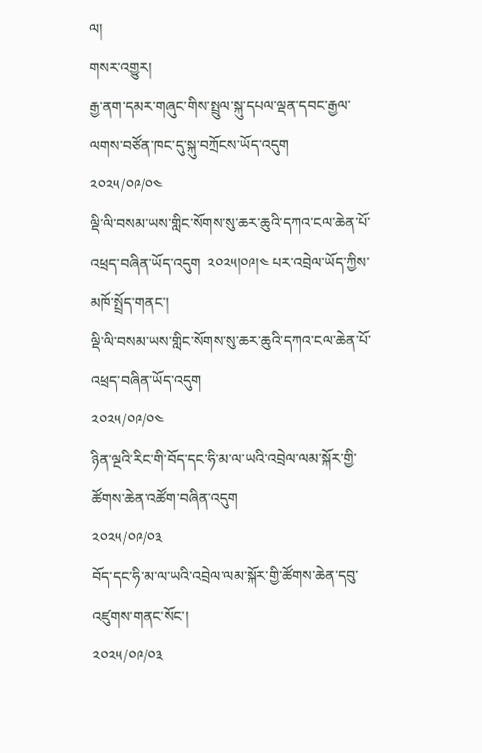ལ།
གསར་འགྱུར།
རྒྱ་ནག་དམར་གཞུང་གིས་སྤྲུལ་སྐུ་དཔལ་ལྡན་དབང་རྒྱལ་ལགས་བཙོན་ཁང་དུ་སྐུ་བཀྲོངས་ཡོད་འདུག
༢༠༢༥/༠༩/༠༤
ལྡི་ལི་བསམ་ཡས་གླིང་སོགས་སུ་ཆར་ཆུའི་དཀའ་ངལ་ཆེན་པོ་འཕྲད་བཞིན་ཡོད་འདུག  ༢༠༢༥།༠༩།༤ པར་འབྲེལ་ཡོད་ཀྱིས་མཁོ་སྤྲོད་གནང་།
ལྡི་ལི་བསམ་ཡས་གླིང་སོགས་སུ་ཆར་ཆུའི་དཀའ་ངལ་ཆེན་པོ་འཕྲད་བཞིན་ཡོད་འདུག
༢༠༢༥/༠༩/༠༤
ཉིན་ལྔའི་རིང་གི་བོད་དང་ཧི་མ་ལ་ཡའི་འབྲེལ་ལམ་སྐོར་གྱི་ཚོགས་ཆེན་འཚོག་བཞིན་འདུག
༢༠༢༥/༠༩/༠༣
བོད་དང་ཧི་མ་ལ་ཡའི་འབྲེལ་ལམ་སྐོར་གྱི་ཚོགས་ཆེན་དབུ་འཛུགས་གནང་སོང་།
༢༠༢༥/༠༩/༠༣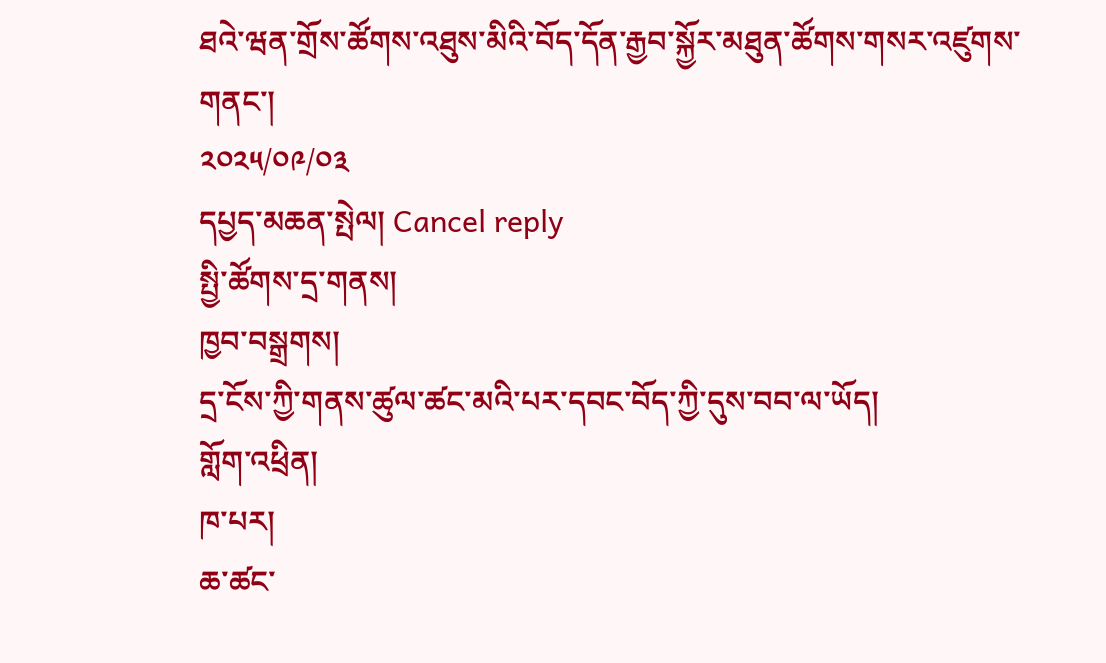ཐའེ་ཝན་གྲོས་ཚོགས་འཐུས་མིའི་བོད་དོན་རྒྱབ་སྐྱོར་མཐུན་ཚོགས་གསར་འཛུགས་གནང་།
༢༠༢༥/༠༩/༠༣
དཔྱད་མཆན་སྤེལ། Cancel reply
སྤྱི་ཚོགས་དྲ་གནས།
ཁྱབ་བསྒྲགས།
དྲ་ངོས་ཀྱི་གནས་ཚུལ་ཚང་མའི་པར་དབང་བོད་ཀྱི་དུས་བབ་ལ་ཡོད།
གློག་འཕྲིན།
ཁ་པར།
ཆ་ཚང་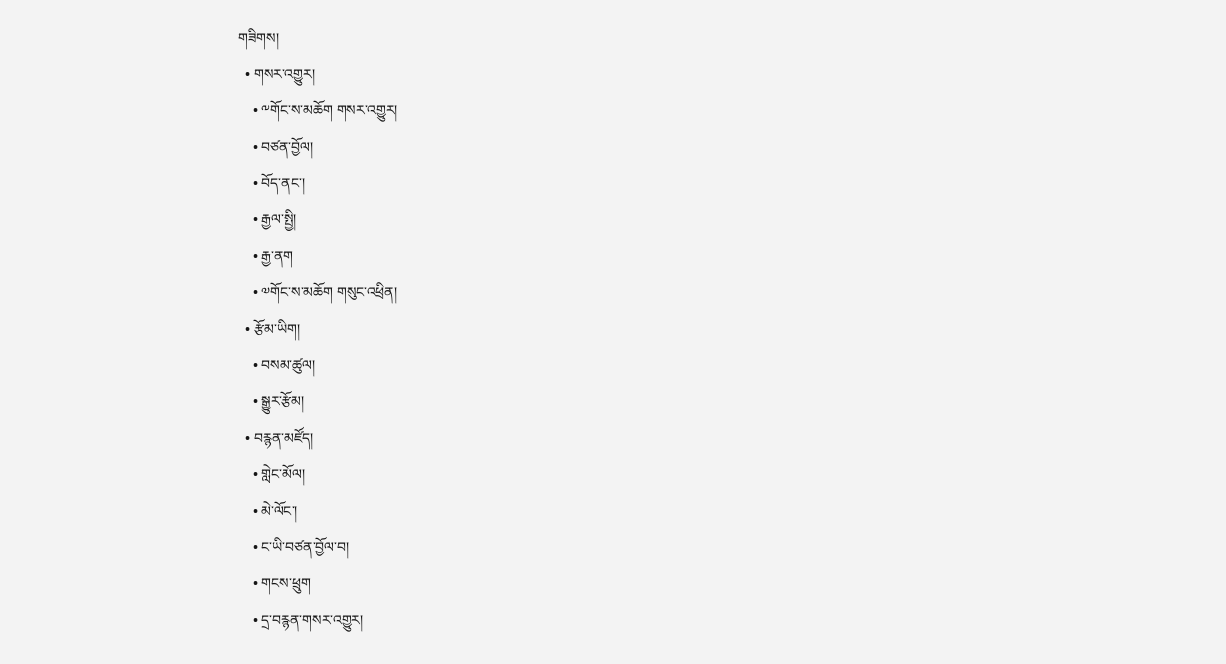གཟིགས།
  • གསར་འགྱུར།
    • ༸གོང་ས་མཆོག གསར་འགྱུར།
    • བཙན་བྱོལ།
    • བོད་ནང་།
    • རྒྱལ་སྤྱི།
    • རྒྱ་ནག
    • ༧གོང་ས་མཆོག གསུང་འཕྲིན།
  • རྩོམ་ཡིག།
    • བསམ་ཚུལ།
    • སྒྱུར་རྩོམ།
  • བརྙན་མཛོད།
    • གླེང་མོལ།
    • མེ་ལོང་།
    • ང་ཡི་བཙན་བྱོལ་བ།
    • གངས་ཕྲུག
    • དྲ་བརྙན་གསར་འགྱུར།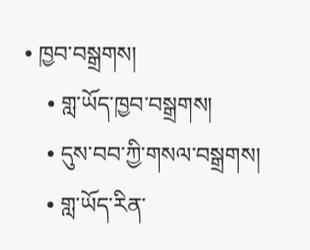• ཁྱབ་བསྒྲགས།
    • གླ་ཡོད་ཁྱབ་བསྒྲགས།
    • དུས་བབ་ཀྱི་གསལ་བསྒྲགས།
    • གླ་ཡོད་རིན་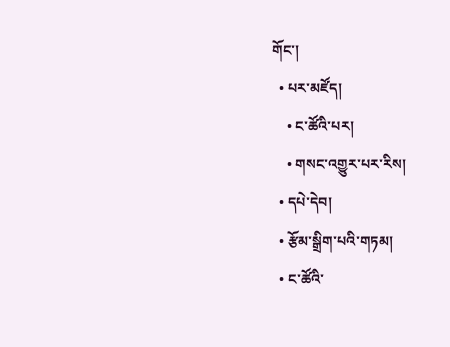གོང་།
  • པར་མཛོད།
    • ང་ཚོའི་པར།
    • གསང་འགྱུར་པར་རིས།
  • དཔེ་དེབ།
  • རྩོམ་སྒྲིག་པའི་གཏམ།
  • ང་ཚོའི་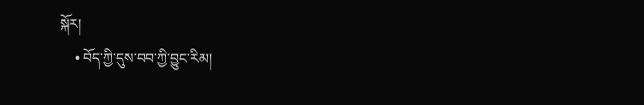སྐོར།
    • བོད་ཀྱི་དུས་བབ་ཀྱི་བྱུང་རིམ།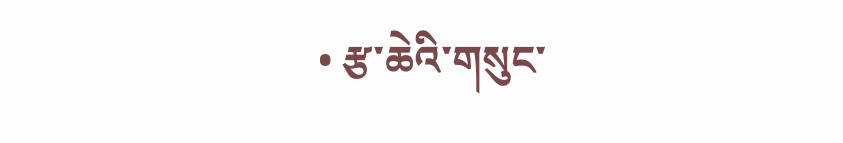• རྩ་ཆེའི་གསུང་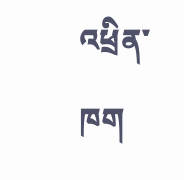འཕྲིན་ཁག